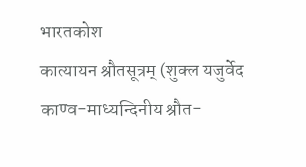भारतकोश
कात्यायन श्रौतसूत्रम् (शुक्ल यजुर्वेद काण्व-माध्यन्दिनीय श्रौत-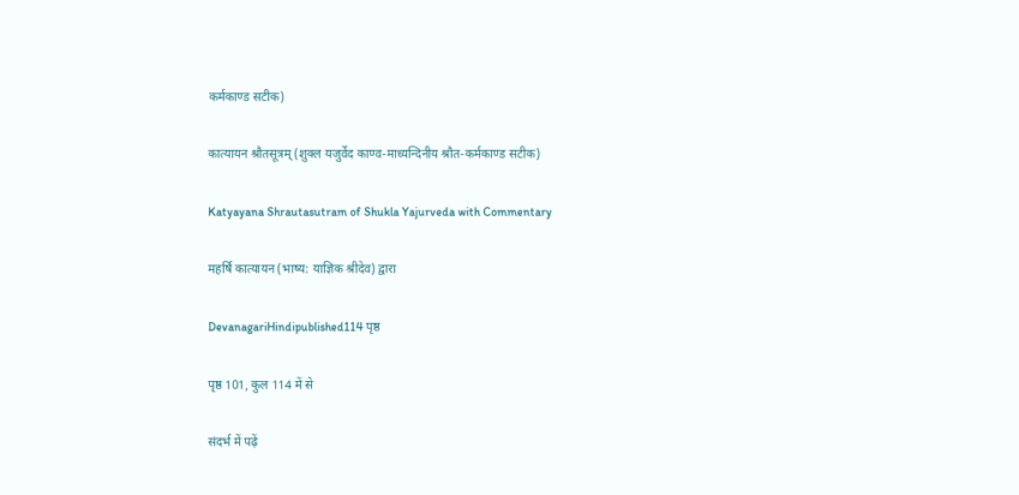कर्मकाण्ड सटीक)

कात्यायन श्रौतसूत्रम् (शुक्ल यजुर्वेद काण्व-माध्यन्दिनीय श्रौत-कर्मकाण्ड सटीक)

Katyayana Shrautasutram of Shukla Yajurveda with Commentary

महर्षि कात्यायन (भाष्य: याज्ञिक श्रीदेव) द्वारा

DevanagariHindipublished114 पृष्ठ

पृष्ठ 101, कुल 114 में से

संदर्भ में पढ़ें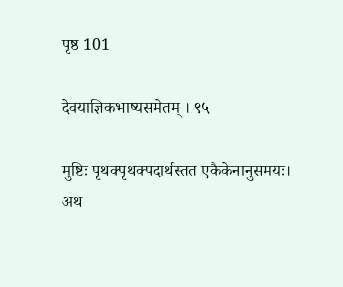पृष्ठ 101

देवयाज्ञिकभाष्यसमेतम् । ९५

मुष्टिः पृथक्पृथक्पदार्थस्तत एकैकेनानुसमयः। अथ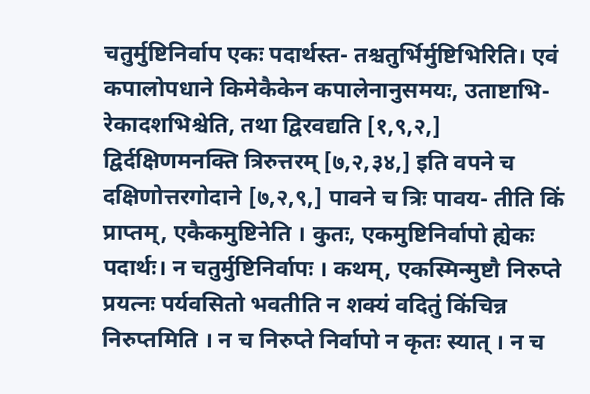चतुर्मुष्टिनिर्वाप एकः पदार्थस्त- तश्चतुर्भिर्मुष्टिभिरिति। एवं कपालोपधाने किमेकैकेन कपालेनानुसमयः, उताष्टाभि- रेकादशभिश्चेति, तथा द्विरवद्यति [१,९,२,] द्विर्दक्षिणमनक्ति त्रिरुत्तरम् [७,२,३४,] इति वपने च दक्षिणोत्तरगोदाने [७,२,९,] पावने च त्रिः पावय- तीति किं प्राप्तम्, एकैकमुष्टिनेति । कुतः, एकमुष्टिनिर्वापो ह्येकः पदार्थः। न चतुर्मुष्टिनिर्वापः । कथम्, एकस्मिन्मुष्टौ निरुप्ते प्रयत्नः पर्यवसितो भवतीति न शक्यं वदितुं किंचिन्न निरुप्तमिति । न च निरुप्ते निर्वापो न कृतः स्यात् । न च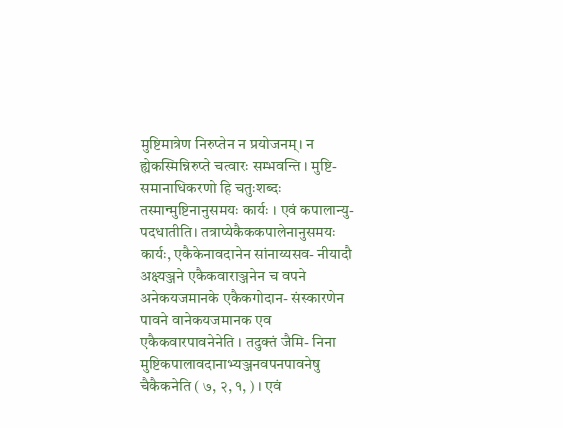मुष्टिमात्रेण निरुप्तेन न प्रयोजनम्। न ह्येकस्मिन्निरुप्ते चत्वारः सम्भवन्ति । मुष्टि- समानाधिकरणो हि चतुःशब्दः तस्मान्मुष्टिनानुसमयः कार्यः । एवं कपालान्यु- पदधातीति। तत्राप्येकैककपालेनानुसमयः कार्यः, एकैकेनावदानेन सांनाय्यसव- नीयादौ अक्ष्यञ्जने एकैकवाराञ्जनेन च वपने अनेकयजमानके एकैकगोदान- संस्कारणेन पावने वानेकयजमानक एव एकैकवारपावनेनेति । तदुक्तं जैमि- निना मुष्टिकपालावदानाभ्यञ्जनवपनपावनेषु चैकैकनेति ( ७, २, १, ) । एवं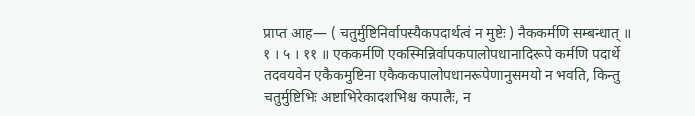प्राप्त आह— ( चतुर्मुष्टिनिर्वापस्यैकपदार्थत्वं न मुष्टेः ) नैककर्मणि सम्बन्धात् ॥ १ । ५ । ११ ॥ एककर्मणि एकस्मिन्निर्वापकपालोपधानादिरूपे कर्मणि पदार्थे तदवयवेन एकैकमुष्टिना एकैककपालोपधानरूपेणानुसमयो न भवति, किन्तु चतुर्मुष्टिभिः अष्टाभिरेकादशभिश्च कपालैः, न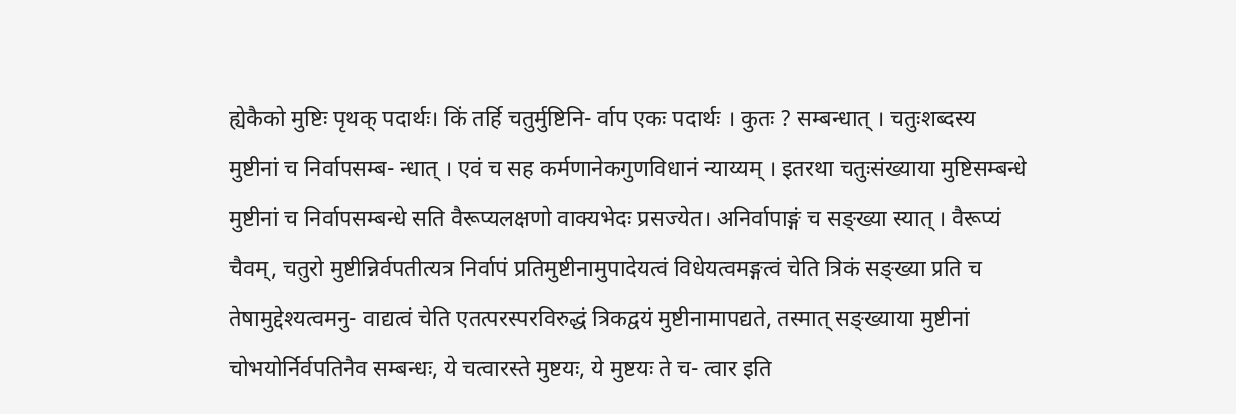ह्येकैको मुष्टिः पृथक् पदार्थः। किं तर्हि चतुर्मुष्टिनि- र्वाप एकः पदार्थः । कुतः ? सम्बन्धात् । चतुःशब्दस्य मुष्टीनां च निर्वापसम्ब- न्धात् । एवं च सह कर्मणानेकगुणविधानं न्याय्यम् । इतरथा चतुःसंख्याया मुष्टिसम्बन्धे मुष्टीनां च निर्वापसम्बन्धे सति वैरूप्यलक्षणो वाक्यभेदः प्रसज्येत। अनिर्वापाङ्गं च सङ्ख्या स्यात् । वैरूप्यं चैवम्, चतुरो मुष्टीन्निर्वपतीत्यत्र निर्वापं प्रतिमुष्टीनामुपादेयत्वं विधेयत्वमङ्गत्वं चेति त्रिकं सङ्ख्या प्रति च तेषामुद्देश्यत्वमनु- वाद्यत्वं चेति एतत्परस्परविरुद्धं त्रिकद्वयं मुष्टीनामापद्यते, तस्मात् सङ्ख्याया मुष्टीनां चोभयोर्निर्वपतिनैव सम्बन्धः, ये चत्वारस्ते मुष्टयः, ये मुष्टयः ते च- त्वार इति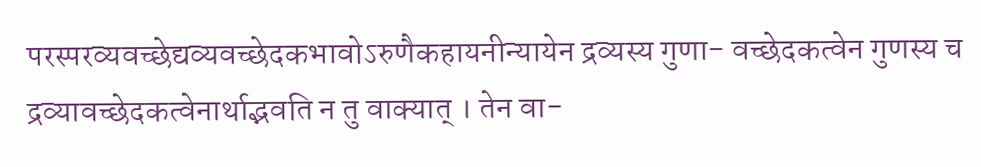परस्परव्यवच्छेद्यव्यवच्छेदकभावोऽरुणैकहायनीन्यायेन द्रव्यस्य गुणा- वच्छेदकत्वेन गुणस्य च द्रव्यावच्छेदकत्वेनार्थाद्भवति न तु वाक्यात् । तेन वा-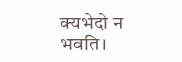क्यभेदो न भवति।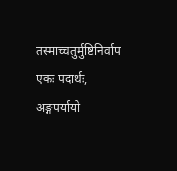तस्माच्चतुर्मुष्टिनिर्वाप एकः पदार्थः, अङ्गपर्यायो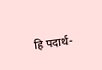हि पदार्थ-